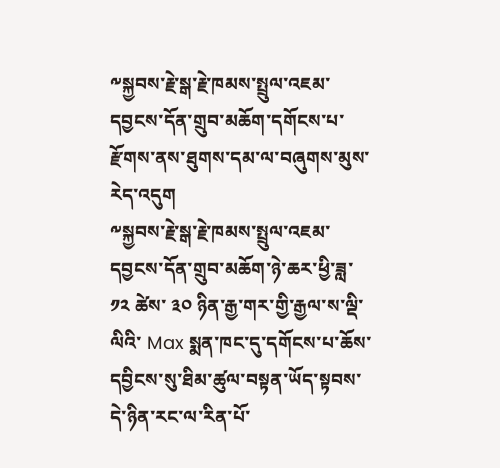༸སྐྱབས་རྗེ་སྒ་རྗེ་ཁམས་སྤྲུལ་འཇམ་དབྱངས་དོན་གྲུབ་མཆོག་དགོངས་པ་རྫོགས་ནས་ཐུགས་དམ་ལ་བཞུགས་མུས་རེད་འདུག
༸སྐྱབས་རྗེ་སྒ་རྗེ་ཁམས་སྤྲུལ་འཇམ་དབྱངས་དོན་གྲུབ་མཆོག་ཉེ་ཆར་ཕྱི་ཟླ་ ༡༢ ཚེས་ ༣༠ ཉིན་རྒྱ་གར་གྱི་རྒྱལ་ས་ལྡི་ལིའི་ Max སྨན་ཁང་དུ་དགོངས་པ་ཆོས་དབྱིངས་སུ་ཐིམ་ཚུལ་བསྟན་ཡོད་སྟབས་དེ་ཉིན་རང་ལ་རིན་པོ་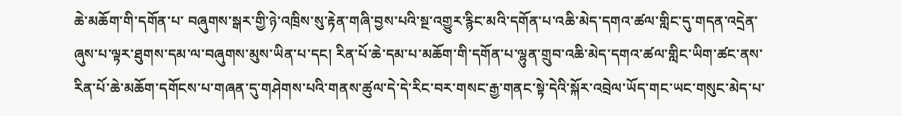ཆེ་མཆོག་གི་དགོན་པ་ བཞུགས་སྒར་གྱི་ཉེ་འཁྲིས་སུ་རྟེན་གཞི་བྱས་པའི་སྔ་འགྱུར་རྙིང་མའི་དགོན་པ་འཆི་མེད་དགའ་ཚལ་གླིང་དུ་གདན་འདྲེན་ཞུས་པ་ལྟར་ཐུགས་དམ་ལ་བཞུགས་མུས་ཡིན་པ་དང། རིན་པོ་ཆེ་དམ་པ་མཆོག་གི་དགོན་པ་ལྷུན་གྲུབ་འཆི་མེད་དགའ་ཚལ་གླིང་ཡིག་ཚང་ནས་རིན་པོ་ཆེ་མཆོག་དགོངས་པ་གཞན་དུ་གཤེགས་པའི་གནས་ཚུལ་དེ་དེ་རིང་བར་གསང་རྒྱ་གནང་སྟེ་དེའི་སྐོར་འབྲེལ་ཡོད་གང་ཡང་གསུང་མེད་པ་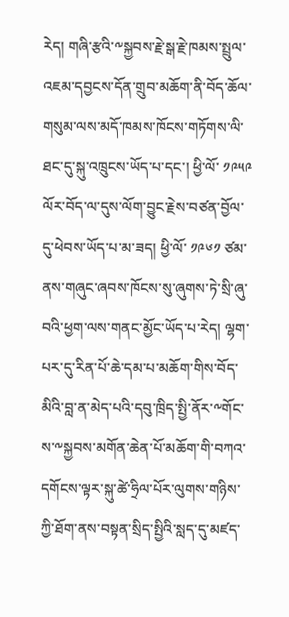རེད། གཞི་རྩའི་༸སྐྱབས་རྗེ་སྒ་རྗེ་ཁམས་སྤྲུལ་འཇམ་དབྱངས་དོན་གྲུབ་མཆོག་ནི་བོད་ཆོལ་གསུམ་ལས་མདོ་ཁམས་ཁོངས་གཏོགས་ལི་ཐང་དུ་སྐུ་འཁྲུངས་ཡོད་པ་དང་། ཕྱི་ལོ་ ༡༩༥༩ ལོར་བོད་ལ་དུས་ལོག་བྱུང་རྗེས་བཙན་བྱོལ་དུ་ཕེབས་ཡོད་པ་མ་ཟད། ཕྱི་ལོ་ ༡༩༦༡ ཙམ་ནས་གཞུང་ཞབས་ཁོངས་སུ་ཞུགས་ཏེ་སྲི་ཞུ་བའི་ཕྱག་ལས་གནང་མྱོང་ཡོད་པ་རེད། ལྷག་པར་དུ་རིན་པོ་ཆེ་དམ་པ་མཆོག་གིས་བོད་མིའི་བླ་ན་མེད་པའི་དབུ་ཁྲིད་སྤྱི་ནོར་༸གོང་ས་༸སྐྱབས་མགོན་ཆེན་པོ་མཆོག་གི་བཀའ་དགོངས་ལྟར་སྐུ་ཚེ་ཧྲིལ་པོར་ལུགས་གཉིས་ཀྱི་ཐོག་ནས་བསྟན་སྲིད་སྤྱིའི་སླད་དུ་མཛད་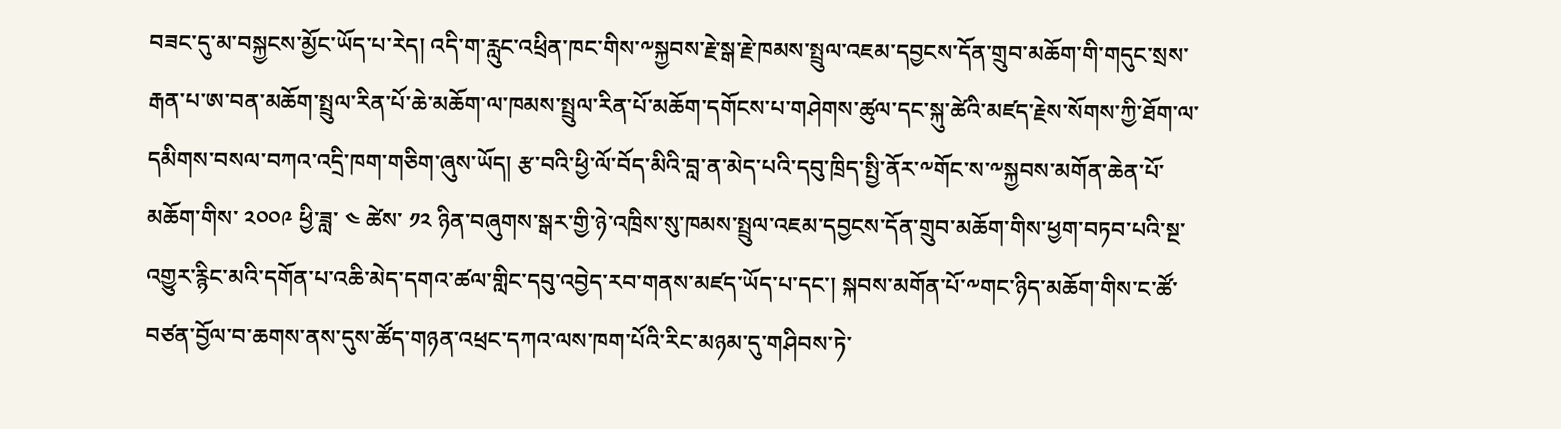བཟང་དུ་མ་བསྐྱངས་མྱོང་ཡོད་པ་རེད། འདི་ག་རླུང་འཕྲིན་ཁང་གིས་༸སྐྱབས་རྗེ་སྒ་རྗེ་ཁམས་སྤྲུལ་འཇམ་དབྱངས་དོན་གྲུབ་མཆོག་གི་གདུང་སྲས་རྒན་པ་ཨ་བན་མཆོག་སྤྲུལ་རིན་པོ་ཆེ་མཆོག་ལ་ཁམས་སྤྲུལ་རིན་པོ་མཆོག་དགོངས་པ་གཤེགས་ཚུལ་དང་སྐུ་ཚེའི་མཛད་རྗེས་སོགས་ཀྱི་ཐོག་ལ་དམིགས་བསལ་བཀའ་འདྲི་ཁག་གཅིག་ཞུས་ཡོད། རྩ་བའི་ཕྱི་ལོ་བོད་མིའི་བླ་ན་མེད་པའི་དབུ་ཁྲིད་སྤྱི་ནོར་༸གོང་ས་༸སྐྱབས་མགོན་ཆེན་པོ་མཆོག་གིས་ ༢༠༠༩ ཕྱི་ཟླ་ ༤ ཚེས་ ༡༢ ཉིན་བཞུགས་སྒར་གྱི་ཉེ་འཁྲིས་སུ་ཁམས་སྤྲུལ་འཇམ་དབྱངས་དོན་གྲུབ་མཆོག་གིས་ཕྱག་བཏབ་པའི་སྔ་འགྱུར་རྙིང་མའི་དགོན་པ་འཆི་མེད་དགའ་ཚལ་གླིང་དབུ་འབྱེད་རབ་གནས་མཛད་ཡོད་པ་དང་། སྐབས་མགོན་པོ་༸གང་ཉིད་མཆོག་གིས་ང་ཚོ་བཙན་བྱོལ་བ་ཆགས་ནས་དུས་ཚོད་གཉན་འཕྲང་དཀའ་ལས་ཁག་པོའི་རིང་མཉམ་དུ་གཤིབས་ཏེ་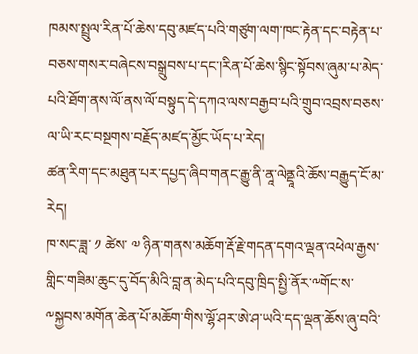ཁམས་སྤྲུལ་རིན་པོ་ཆེས་དབུ་མཛད་པའི་གཙུག་ལག་ཁང་རྟེན་དང་བརྟེན་པ་བཅས་གསར་བཞེངས་བསྒྲུབས་པ་དང་།རིན་པོ་ཆེས་སྙིང་སྟོབས་ཞུམ་པ་མེད་པའི་ཐོག་ནས་ལོ་ནས་ལོ་བསྟུད་དེ་དཀའ་ལས་བརྒྱབ་པའི་གྲུབ་འབྲས་བཅས་ལ་ཡི་རང་བསྔགས་བརྗོད་མཛད་མྱོང་ཡོད་པ་རེད།
ཚན་རིག་དང་མཐུན་པར་དཔྱད་ཞིབ་གནང་རྒྱུ་ནི་ནཱ་ལེནྡཱའི་ཆོས་བརྒྱུད་ངོ་མ་རེད།
ཁ་སང་ཟླ་ ༡ ཚེས་ ༧ ཉིན་གནས་མཆོག་རྡོ་རྗེ་གདན་དགའ་ལྡན་འཕེལ་རྒྱས་གླིང་གཟིམ་ཆུང་དུ་བོད་མིའི་བླ་ན་མེད་པའི་དབུ་ཁྲིད་སྤྱི་ནོར་༸གོང་ས་༸སྐྱབས་མགོན་ཆེན་པོ་མཆོག་གིས་ལྷོ་ཤར་ཨེ་ཤ་ཡའི་དད་ལྡན་ཆོས་ཞུ་བའི་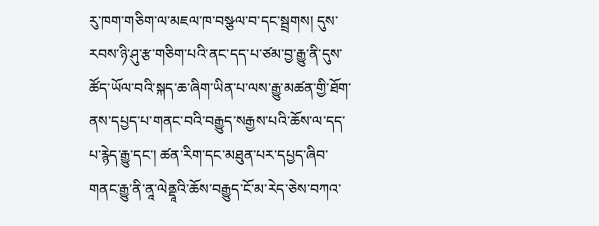རུ་ཁག་གཅིག་ལ་མཇལ་ཁ་བསྩལ་བ་དང་སྦྲགས། དུས་རབས་ཉི་ཤུ་རྩ་གཅིག་པའི་ནང་དད་པ་ཙམ་བྱ་རྒྱུ་ནི་དུས་ཚོད་ཡོལ་བའི་སྐད་ཆ་ཞིག་ཡིན་པ་ལས་རྒྱུ་མཚན་གྱི་ཐོག་ནས་དཔྱད་པ་གནང་བའི་བརྒྱུད་སརྒྱས་པའི་ཆོས་ལ་དད་པ་རྙེད་རྒྱུ་དང་། ཚན་རིག་དང་མཐུན་པར་དཔྱད་ཞིབ་གནང་རྒྱུ་ནི་ནཱ་ལེནྡཱའི་ཆོས་བརྒྱུད་ངོ་མ་རེད་ཅེས་བཀའ་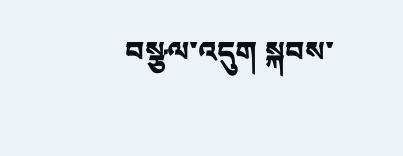བསྩལ་འདུག སྐབས་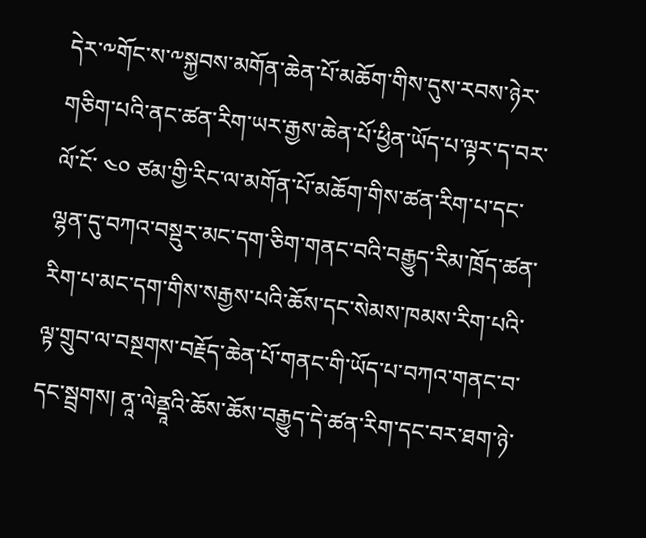དེར་༸གོང་ས་༸སྐྱབས་མགོན་ཆེན་པོ་མཆོག་གིས་དུས་རབས་ཉེར་གཅིག་པའི་ནང་ཚན་རིག་ཡར་རྒྱས་ཆེན་པོ་ཕྱིན་ཡོད་པ་ལྟར་ད་བར་ལོ་ངོ་ ༤༠ ཙམ་གྱི་རིང་ལ་མགོན་པོ་མཆོག་གིས་ཚན་རིག་པ་དང་ལྷན་དུ་བཀའ་བསྡུར་མང་དག་ཅིག་གནང་བའི་བརྒྱུད་རིམ་ཁྲོད་ཚན་རིག་པ་མང་དག་གིས་སརྒྱས་པའི་ཆོས་དང་སེམས་ཁམས་རིག་པའི་ལྟ་གྲུབ་ལ་བསྔགས་བརྗོད་ཆེན་པོ་གནང་གི་ཡོད་པ་བཀའ་གནང་བ་དང་སྦྲགས། ནཱ་ལེནྡཱའི་ཆོས་ཆོས་བརྒྱུད་དེ་ཚན་རིག་དང་བར་ཐག་ཉེ་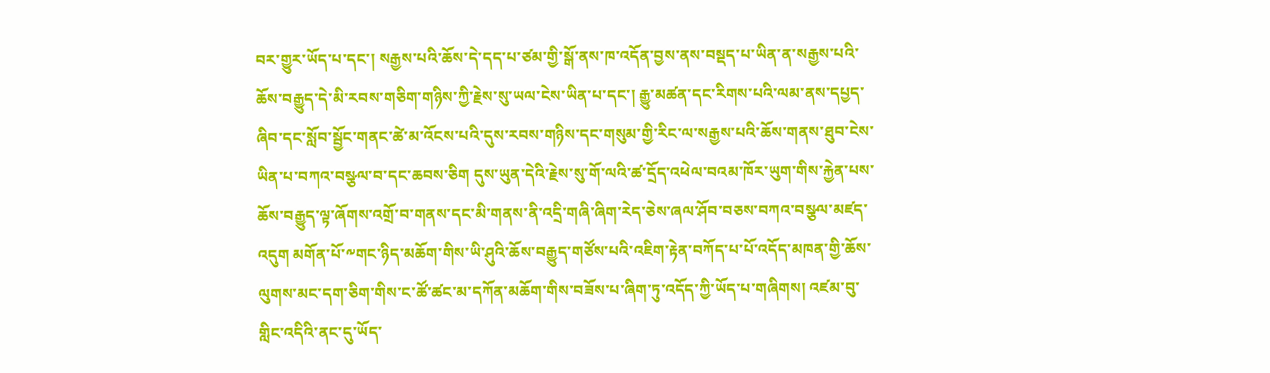བར་གྱུར་ཡོད་པ་དང་། སརྒྱས་པའི་ཆོས་དེ་དད་པ་ཙམ་གྱི་སྒོ་ནས་ཁ་འདོན་བྱས་ནས་བསྡད་པ་ཡིན་ན་སརྒྱས་པའི་ཆོས་བརྒྱུད་དེ་མི་རབས་གཅིག་གཉིས་ཀྱི་རྗེས་སུ་ཡལ་ངེས་ཡིན་པ་དང་། རྒྱུ་མཚན་དང་རིགས་པའི་ལམ་ནས་དཔྱད་ཞིབ་དང་སློབ་སྦྱོང་གནང་ཚེ་མ་འོངས་པའི་དུས་རབས་གཉིས་དང་གསུམ་གྱི་རིང་ལ་སརྒྱས་པའི་ཆོས་གནས་ཐུབ་ངེས་ཡིན་པ་བཀའ་བསྩལ་བ་དང་ཆབས་ཅིག དུས་ཡུན་དེའི་རྗེས་སུ་གོ་ལའི་ཚ་དྲོད་འཕེལ་བའམ་ཁོར་ཡུག་གིས་རྐྱེན་པས་ཆོས་བརྒྱུད་ལྟ་ཞོགས་འགྲོ་བ་གནས་དང་མི་གནས་ནི་འདྲི་གཞི་ཞིག་རེད་ཅེས་ཞལ་ཤོབ་བཅས་བཀའ་བསྩལ་མཛད་འདུག མགོན་པོ་༸གང་ཉིད་མཆོག་གིས་ཡི་ཤུའི་ཆོས་བརྒྱུད་གཙོས་པའི་འཇིག་རྟེན་བཀོད་པ་པོ་འདོད་མཁན་གྱི་ཆོས་ལུགས་མང་དག་ཅིག་གིས་ང་ཚོ་ཚང་མ་དཀོན་མཆོག་གིས་བཟོས་པ་ཞིག་ཏུ་འདོད་ཀྱི་ཡོད་པ་གཞིགས། འཛམ་བུ་གླིང་འདིའི་ནང་དུ་ཡོད་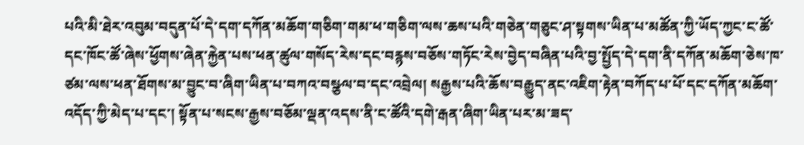པའི་མི་ཐེར་འབུམ་བདུན་པོ་དེ་དག་དཀོན་མཆོག་གཅིག་གམ་ཕ་གཅིག་ལས་ཆས་པའི་གཅེན་གཅུང་ཤ་སྟགས་ཡིན་པ་མཚོན་ཀྱི་ཡོད་ཀྱང་ང་ཚོ་དང་ཁོང་ཚོ་ཞེས་ཕྱོགས་ཞེན་རྐྱེན་པས་ཕན་ཚུལ་གསོད་རེས་དང་བརྙས་བཅོས་གཏོང་རེས་བྱེད་བཞིན་པའི་བྱ་སྤྱོད་དེ་དག་ནི་དཀོན་མཆོག་ཅེས་ཁ་ཙམ་ལས་ཕན་ཐོགས་མ་བྱུང་བ་ཞིག་ཡིན་པ་བཀའ་བསྩལ་བ་དང་འབྲེལ། སརྒྱས་པའི་ཆོས་བརྒྱུད་ནང་འཇིག་རྟེན་བཀོད་པ་པོ་དང་དཀོན་མཆོག་འདོད་ཀྱི་མེད་པ་དང་། སྟོན་པ་སངས་རྒྱས་བཅོམ་ལྡན་འདས་ནི་ང་ཚོའི་དགེ་རྒན་ཞིག་ཡིན་པར་མ་ཟད་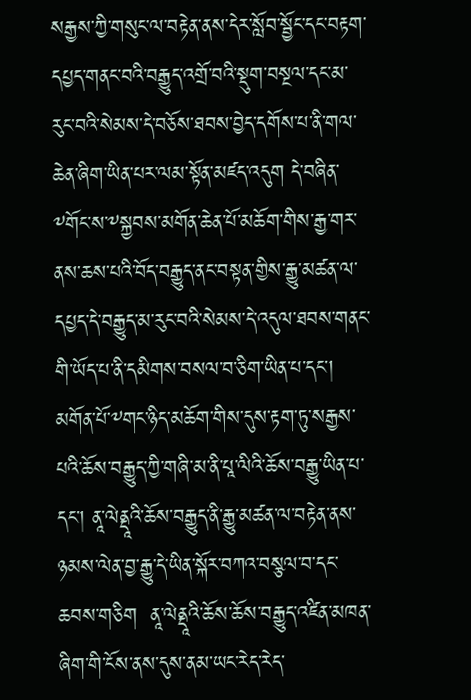སརྒྱས་ཀྱི་གསུང་ལ་བརྟེན་ནས་དེར་སློབ་སྦྱོང་དང་བརྟག་དཔྱད་གནང་བའི་བརྒྱུད་འགྲོ་བའི་སྡུག་བསྔལ་དང་མ་རུང་བའི་སེམས་དེ་བཅོས་ཐབས་བྱེད་དགོས་པ་ནི་གལ་ཆེན་ཞིག་ཡིན་པར་ལམ་སྟོན་མཛད་འདུག དེ་བཞིན་༸གོང་ས་༸སྐྱབས་མགོན་ཆེན་པོ་མཆོག་གིས་རྒྱ་གར་ནས་ཆས་པའི་བོད་བརྒྱུད་ནང་བསྟན་གྱིས་རྒྱུ་མཚན་ལ་དཔྱད་དེ་བརྒྱུད་མ་རུང་བའི་སེམས་དེ་འདུལ་ཐབས་གནང་གི་ཡོད་པ་ནི་དམིགས་བསལ་བ་ཅིག་ཡིན་པ་དང་། མགོན་པོ་༸གང་ཉིད་མཆོག་གིས་དུས་རྟག་ཏུ་སརྒྱས་པའི་ཆོས་བརྒྱུད་ཀྱི་གཞི་མ་ནི་པཱ་ལིའི་ཆོས་བརྒྱུ་ཡིན་པ་དང་། ནཱ་ལེནྡཱའི་ཆོས་བརྒྱུད་ནི་རྒྱུ་མཚན་ལ་བརྟེན་ནས་ཉམས་ལེན་བྱ་རྒྱུ་དེ་ཡིན་སྐོར་བཀའ་བསྩལ་བ་དང་ཆབས་གཅིག  ནཱ་ལེནྡཱའི་ཆོས་ཆོས་བརྒྱུད་འཛིན་མཁན་ཞིག་གི་ངོས་ནས་དུས་ནམ་ཡང་རེད་རེད་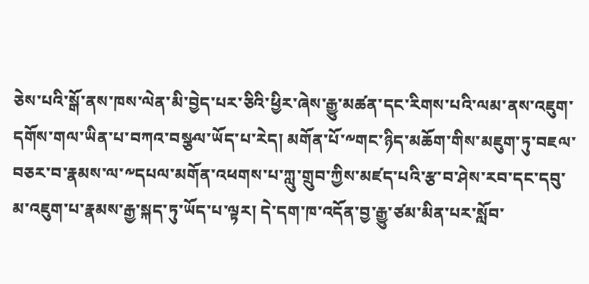ཅེས་པའི་སྒོ་ནས་ཁས་ལེན་མི་བྱེད་པར་ཅིའི་ཕྱིར་ཞེས་རྒྱུ་མཚན་དང་རིགས་པའི་ལམ་ནས་འཇུག་དགོས་གལ་ཡིན་པ་བཀའ་བསྩལ་ཡོད་པ་རེད། མགོན་པོ་༸གང་ཉིད་མཆོག་གིས་མཇུག་ཏུ་བཇལ་བཅར་བ་རྣམས་ལ་༸དཔལ་མགོན་འཕགས་པ་ཀླུ་གྲུབ་ཀྱིས་མཛད་པའི་རྩ་བ་ཤེས་རབ་དང་དབུ་མ་འཇུག་པ་རྣམས་རྒྱ་སྐད་ཏུ་ཡོད་པ་ལྟར། དེ་དག་ཁ་འདོན་བྱ་རྒྱུ་ཙམ་མིན་པར་སློབ་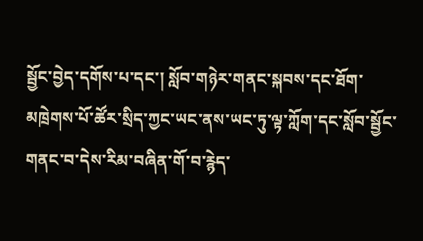སྦྱོང་བྱེད་དགོས་པ་དང་། སློབ་གཉེར་གནང་སྐབས་དང་ཐོག་མཁྲེགས་པོ་ཚོར་སྲིད་ཀྱང་ཡང་ནས་ཡང་ཏུ་ལྟ་ཀློག་དང་སློབ་སྦྱོང་གནང་བ་དེས་རིམ་བཞིན་གོ་བ་རྙེད་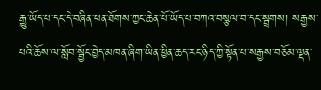རྒྱུ་ཡོད་པ་དང་དེ་བཞིན་ཕན་ཐོགས་ཀྱང་ཆེན་པོ་ཡོད་པ་བཀའ་བསྩལ་བ་དང་སྦྲགས། སརྒྱས་པའི་ཆོས་ལ་སློབ་སྦྱོང་བྱེད་མཁན་ཞིག་ཡིན་ཕྱིན་ཆད་རང་ཉིད་ཀྱི་སྟོན་པ་སརྒྱས་བཅོམ་ལྡན་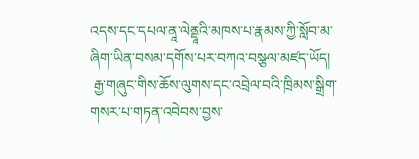འདས་དང་དཔལ་ནཱ་ལེནྡཱའི་མཁས་པ་རྣམས་ཀྱི་སློབ་མ་ཞིག་ཡིན་བསམ་དགོས་པར་བཀའ་བསྩལ་མཛད་ཡོད།
 རྒྱ་གཞུང་གིས་ཆོས་ལུགས་དང་འབྲེལ་བའི་ཁྲིམས་སྒྲིག་གསར་པ་གཏན་འབེབས་བྱས་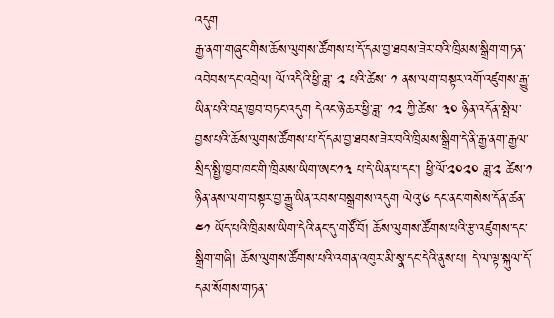འདུག
རྒྱ་ནག་གཞུང་གིས་ཆོས་ལུགས་ཚོགས་པ་དོ་དམ་བྱ་ཐབས་ཟེར་བའི་ཁྲིམས་སྒྲིག་གཏན་འབེབས་དང་འབྲེལ། ལོ་འདིའི་ཕྱི་ཟླ་ ༢ པའི་ཚེས་ ༡ ནས་ལག་བསྟར་འགོ་འཛུགས་རྒྱུ་ཡིན་པའི་བརྡ་ཁྱབ་བཏང་འདུག དེའང་ཉེ་ཆར་ཕྱི་ཟླ་ ༡༢ ཀྱི་ཚེས་ ༣༠ ཉིན་འདོན་སྤེལ་བྱས་པའི་ཆོས་ལུགས་ཚོགས་པ་དོ་དམ་བྱ་ཐབས་ཟེར་བའི་ཁྲིམས་སྒྲིག་དེ་ནི་རྒྱ་ནག་རྒྱལ་སྲིད་སྤྱི་ཁྱབ་ཁང་གི་ཁྲིམས་ཡིག་ཨང་༡༣ པ་དེ་ཡིན་པ་དང་། ཕྱི་ལོ་༢༠༢༠ ཟླ་༢ ཚེས་༡ ཉིན་ནས་ལག་བསྟར་བྱ་རྒྱུ་ཡིན་རབས་བསྒྲགས་འདུག ལེའུ་༦ དང་ནང་གསེས་དོན་ཚན་༤༡ ཡོད་པའི་ཁྲིམས་ཡིག་དེའི་ནང་དུ་གཙོ་བོ། ཆོས་ལུགས་ཚོགས་པའི་རྩ་འཛུགས་དང་སྒྲིག་གཞི། ཆོས་ལུགས་ཚོགས་པའི་འགན་འཁུར་མི་སྣ་དང་དེའི་ནུས་པ། དེ་ལ་ལྟ་སྐུལ་དོ་དམ་སོགས་གཏན་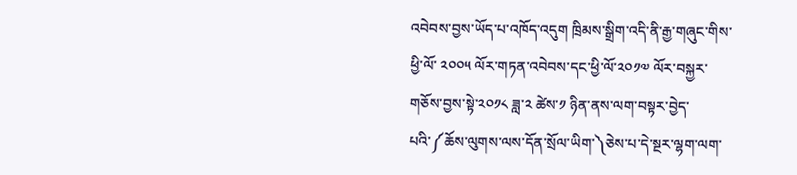འབེབས་བྱས་ཡོད་པ་འཁོད་འདུག ཁྲིམས་སྒྲིག་འདི་ནི་རྒྱ་གཞུང་གིས་ཕྱི་ལོ་ ༢༠༠༥ ལོར་གཏན་འབེབས་དང་ཕྱི་ལོ་༢༠༡༧ ལོར་བསྐྱར་གཅོས་བྱས་སྟེ་༢༠༡༨ ཟླ་༢ ཚེས་༡ ཉིན་ནས་ལག་བསྟར་བྱེད་པའི་༼ཆོས་ལུགས་ལས་དོན་སྲོལ་ཡིག་༽ཅེས་པ་དེ་སྔར་ལྷག་ལག་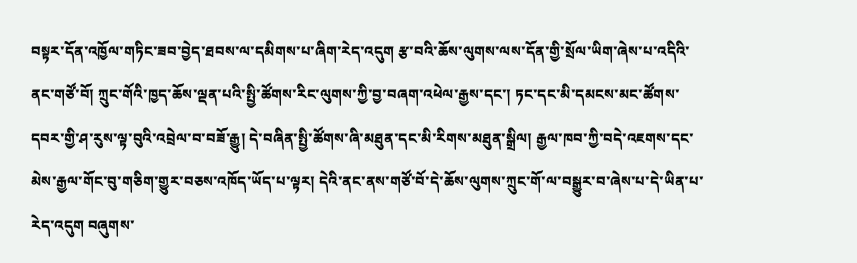བསྟར་དོན་འཁྱོལ་གཏིང་ཟབ་བྱེད་ཐབས་ལ་དམིགས་པ་ཞིག་རེད་འདུག རྩ་བའི་ཆོས་ལུགས་ལས་དོན་གྱི་སྲོལ་ཡིག་ཞེས་པ་འདིའི་ནང་གཙོ་བོ། ཀྲུང་གོའི་ཁྱད་ཆོས་ལྡན་པའི་སྤྱི་ཚོགས་རིང་ལུགས་ཀྱི་བྱ་བཞག་འཕེལ་རྒྱས་དང་། ཏང་དང་མི་དམངས་མང་ཚོགས་དབར་གྱི་ཤ་རུས་ལྟ་བུའི་འབྲེལ་བ་བཟོ་རྒྱུ། དེ་བཞིན་སྤྱི་ཚོགས་ཞི་མཐུན་དང་མི་རིགས་མཐུན་སྒྲིལ། རྒྱལ་ཁབ་ཀྱི་བདེ་འཇགས་དང་མེས་རྒྱལ་གོང་བུ་གཅིག་གྱུར་བཅས་འཁོད་ཡོད་པ་ལྟར། དེའི་ནང་ནས་གཙོ་བོ་དེ་ཆོས་ལུགས་ཀྲུང་གོ་ལ་བསྒྱུར་བ་ཞེས་པ་དེ་ཡིན་པ་རེད་འདུག བཞུགས་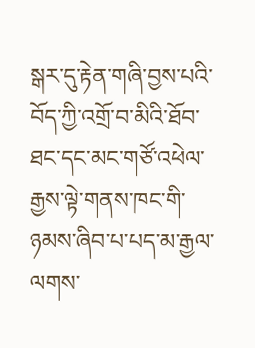སྒར་དུ་རྟེན་གཞི་བྱས་པའི་བོད་ཀྱི་འགྲོ་བ་མིའི་ཐོབ་ཐང་དང་མང་གཙོ་འཕེལ་རྒྱས་ལྟེ་གནས་ཁང་གི་ཉམས་ཞིབ་པ་པད་མ་རྒྱལ་ལགས་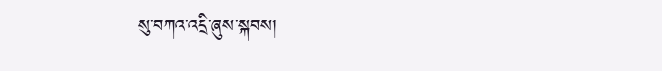སུ་བཀའ་འདྲི་ཞུས་སྐབས།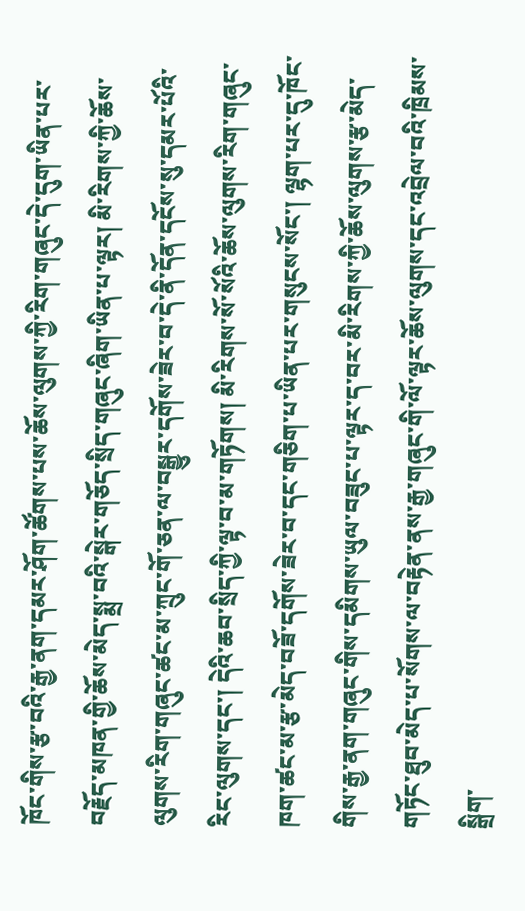ཁོང་གིས་རྩ་བའི་རྒྱ་ནག་དམར་ཤོག་ཚོགས་པས་ཆོས་ལུགས་ཀྱི་རིག་གཞུང་དེ་དུག་ཡིན་པར་བརྗོད་མཁན་གྱི་ཆོས་མེད་སྨྲ་བའི་སྒེར་གཅོད་སྲིད་གཞུང་ཞིག་ཡིན་པ་ལྟར། མི་རིགས་ཀྱི་ཆོས་ལུགས་རིག་གཞུང་ཚང་མ་ཀྲུང་གོ་ཅན་ལ་བསྒྱུར་དགོས་ཟེར་བ་དེ་ནི་དོན་དངོས་སུ་དམར་པོའི་རིང་ལུགས་དང་། དེའི་ཆབ་སྲིད་ཀྱི་ལྟ་བ་མ་གཏོགས། མི་རིགས་སོ་སོའི་ཆོས་ལུགས་རིག་གཞུང་ཁག་ཚང་མ་རྩ་མེད་བཟོ་དགོས་ཟེར་བ་དང་གཅིག་པ་ཡིན་པར་གསུངས་སོང་། ལྷག་པར་དུ་ཁོང་གིས་རྒྱ་ནག་གཞུང་གིས་དམིགས་ཡུལ་བཟུང་པ་ལྟར་ད་བར་མི་རིགས་ཀྱི་ཆོས་ལུགས་རྩ་མེད་གཏོང་ཐུབ་མེད་པ་སོགས་ལ་བརྟེན་ནས་རྒྱ་གཞུང་གི་ལོ་ལྟར་ཆོས་ལུགས་དང་འབྲེལ་བའི་ཁྲིམས་སྒྲིག་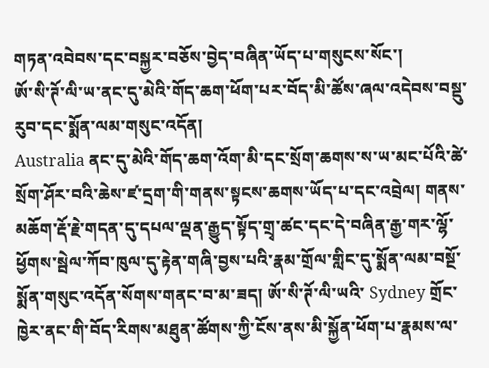གཏན་འབེབས་དང་བསྐྱར་བཅོས་བྱེད་བཞིན་ཡོད་པ་གསུངས་སོང་།
ཨོ་སི་ཊོ་ལི་ཡ་ནང་དུ་མེའི་གོད་ཆག་ཕོག་པར་བོད་མི་ཚོས་ཞལ་འདེབས་བསྡུ་རུབ་དང་སྨོན་ལམ་གསུང་འདོན།
Australia ནང་དུ་མེའི་གོད་ཆག་འོག་མི་དང་སྲོག་ཆགས་ས་ཡ་མང་པོའི་ཚེ་སྲོག་ཤོར་བའི་ཆེས་ཛ་དྲག་གི་གནས་སྟངས་ཆགས་ཡོད་པ་དང་འབྲེལ། གནས་མཆོག་རྡོ་རྗེ་གདན་དུ་དཔལ་ལྡན་རྒྱུད་སྟོད་གྲྭ་ཚང་དང་དེ་བཞིན་རྒྱ་གར་ལྷོ་ཕྱོགས་སྦེལ་ཀོབ་ཁུལ་དུ་རྟེན་གཞི་བྱས་པའི་རྣམ་གྲོལ་གླིང་དུ་སྨོན་ལམ་བསྔོ་སྨོན་གསུང་འདོན་སོགས་གནང་བ་མ་ཟད། ཨོ་སི་ཊོ་ལི་ཡའི་ Sydney གྲོང་ཁྱེར་ནང་གི་བོད་རིགས་མཐུན་ཚོགས་ཀྱི་ངོས་ནས་མི་སྐྱོན་ཕོག་པ་རྣམས་ལ་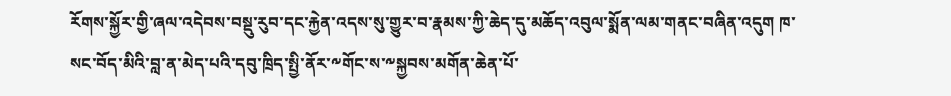རོགས་སྐྱོར་གྱི་ཞལ་འདེབས་བསྡུ་རུབ་དང་རྐྱེན་འདས་སུ་གྱུར་བ་རྣམས་ཀྱི་ཆེད་དུ་མཆོད་འབུལ་སྨོན་ལམ་གནང་བཞིན་འདུག ཁ་སང་བོད་མིའི་བླ་ན་མེད་པའི་དབུ་ཁྲིད་སྤྱི་ནོར་༸གོང་ས་༸སྐྱབས་མགོན་ཆེན་པོ་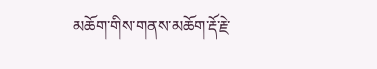མཆོག་གིས་གནས་མཆོག་རྡོ་རྗེ་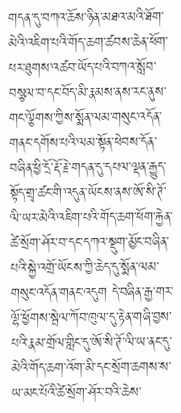གདན་དུ་བཀའ་ཆོས་ཉིན་མཐའ་མའི་ཐོག་མེའི་འཇིག་པའི་གོད་ཆག་ཚབས་ཆེན་ཕོག་པར་ཐུགས་འཚབ་ཡོད་པའི་བཀའ་སློབ་བསྩལ་བ་དང་བོད་མི་རྣམས་ནས་རང་ནུས་གང་ལྕོགས་ཀྱིས་སྨོན་ལམ་གསུང་འདོན་གནང་དགོས་པའི་ལམ་སྟོན་ཕེབས་དོན་བཞིན་ཕྱི་དྲོ་རྡོ་རྗེ་གདན་དུ་དཔལ་ལྡན་རྒྱུད་སྟོད་གྲྭ་ཚང་གི་འདུན་ཡོངས་ནས་ཨོ་སི་ཊོ་ལི་ཡར་མེའི་འཇིག་པའི་གོད་ཆག་ཕོག་རྐྱེན་ཚེ་སྲོག་ཤོར་བ་དང་དཀའ་སྡུག་མྱོང་བཞིན་པའི་སྐྱེ་འགྲོ་ཡོངས་ཀྱི་ཆེད་དུ་སྨོན་ལམ་གསུང་འདོན་གནང་འདུག དེ་བཞིན་རྒྱ་གར་ལྷོ་ཕྱོགས་སྦེལ་ཀོབ་ཁུལ་དུ་རྟེན་གཞི་བྱས་པའི་རྣམ་གྲོལ་གླིང་དུ་ཨོ་སི་ཊོ་ལི་ཡ་ནང་དུ་མེའི་གོད་ཆག་འོག་མི་དང་སྲོག་ཆགས་ས་ཡ་མང་པོའི་ཚེ་སྲོག་ཤོར་བའི་ཆེས་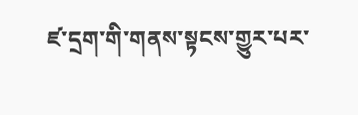ཛ་དྲག་གི་གནས་སྟངས་གྱུར་པར་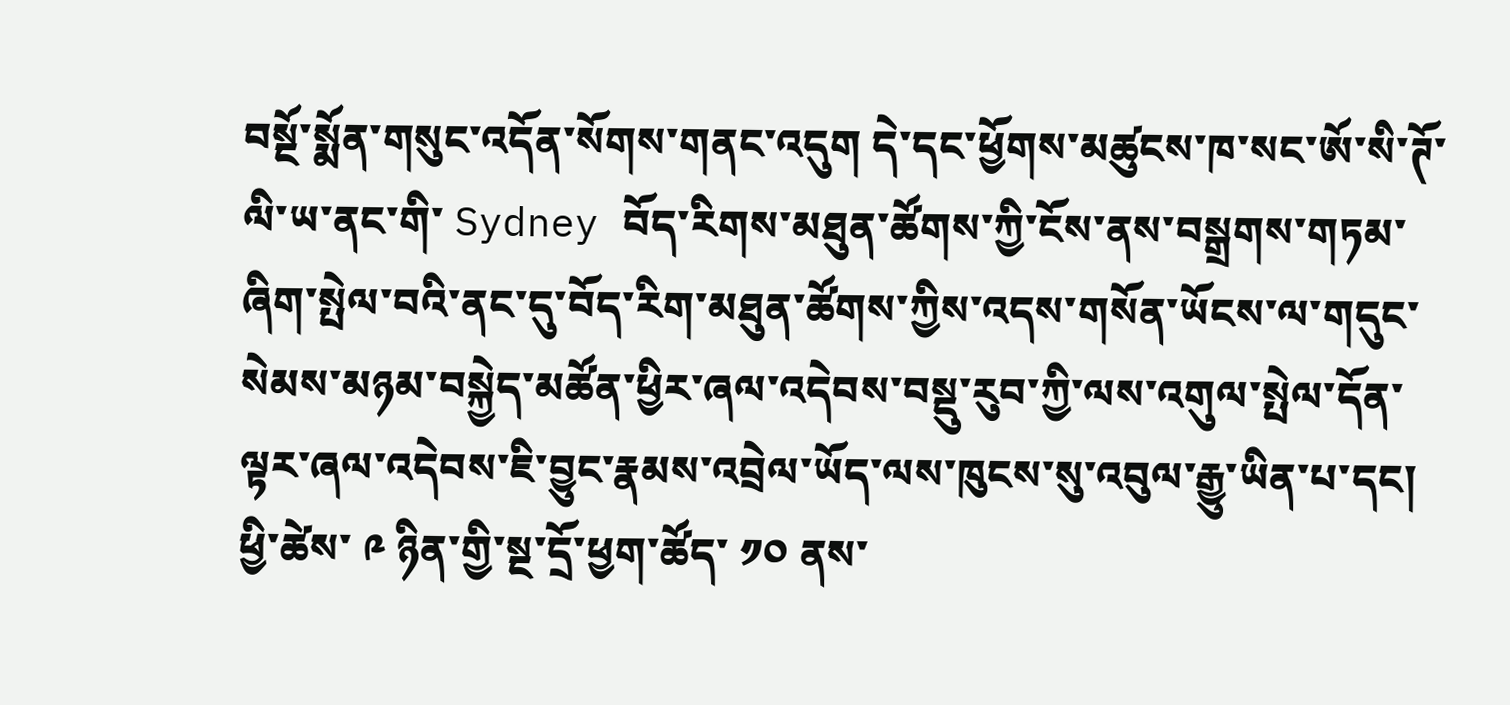བསྔོ་སྨོན་གསུང་འདོན་སོགས་གནང་འདུག དེ་དང་ཕྱོགས་མཚུངས་ཁ་སང་ཨོ་སི་ཊོ་ལི་ཡ་ནང་གི་ Sydney བོད་རིགས་མཐུན་ཚོགས་ཀྱི་ངོས་ནས་བསྒྲགས་གཏམ་ཞིག་སྤེལ་བའི་ནང་དུ་བོད་རིག་མཐུན་ཚོགས་ཀྱིས་འདས་གསོན་ཡོངས་ལ་གདུང་སེམས་མཉམ་བསྐྱེད་མཚོན་ཕྱིར་ཞལ་འདེབས་བསྡུ་རུབ་ཀྱི་ལས་འགུལ་སྤེལ་དོན་ལྟར་ཞལ་འདེབས་ཇི་བྱུང་རྣམས་འབྲེལ་ཡོད་ལས་ཁུངས་སུ་འབུལ་རྒྱུ་ཡིན་པ་དང། ཕྱི་ཚེས་ ༩ ཉིན་གྱི་སྔ་དྲོ་ཕྱག་ཚོད་ ༡༠ ནས་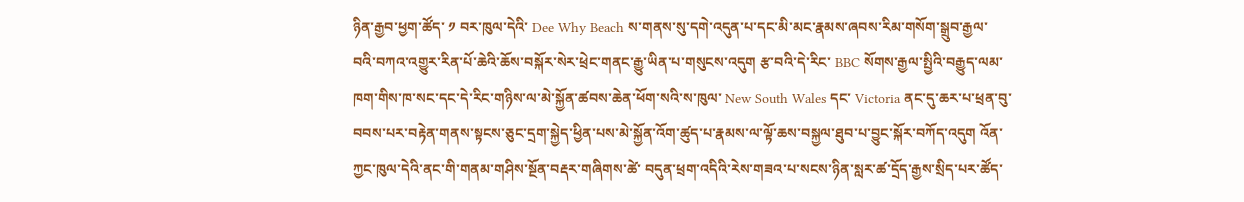ཉིན་རྒྱབ་ཕྱག་ཚོད་ ༡ བར་ཁུལ་དེའི་ Dee Why Beach ས་གནས་སུ་དགེ་འདུན་པ་དང་མི་མང་རྣམས་ཞབས་རིམ་གསོག་སྒྲུབ་རྒྱལ་བའི་བཀའ་འགྱུར་རིན་པོ་ཆེའི་ཆོས་བསྐོར་སེར་ཕྲེང་གནང་རྒྱུ་ཡིན་པ་གསུངས་འདུག རྩ་བའི་དེ་རིང་ BBC སོགས་རྒྱལ་སྤྱིའི་བརྒྱུད་ལམ་ཁག་གིས་ཁ་སང་དང་དེ་རིང་གཉིས་ལ་མེ་སྐྱོན་ཚབས་ཆེན་ཕོག་སའི་ས་ཁུལ་ New South Wales དང་ Victoria ནང་དུ་ཆར་པ་ཕྲན་བུ་བབས་པར་བརྟེན་གནས་སྟངས་ཅུང་དྲག་སྐྱེད་ཕྱིན་པས་མེ་སྐྱོན་འོག་ཚུད་པ་རྣམས་ལ་ལྟོ་ཆས་བསྐྱལ་ཐུབ་པ་བྱུང་སྐོར་བཀོད་འདུག འོན་ཀྱང་ཁུལ་དེའི་ནང་གི་གནམ་གཤིས་སྔོན་བརྡར་གཞིགས་ཚེ་ བདུན་ཕྲག་འདིའི་རེས་གཟའ་པ་སངས་ཉིན་སླར་ཚ་དྲོད་རྒྱས་སྲིད་པར་ཚོད་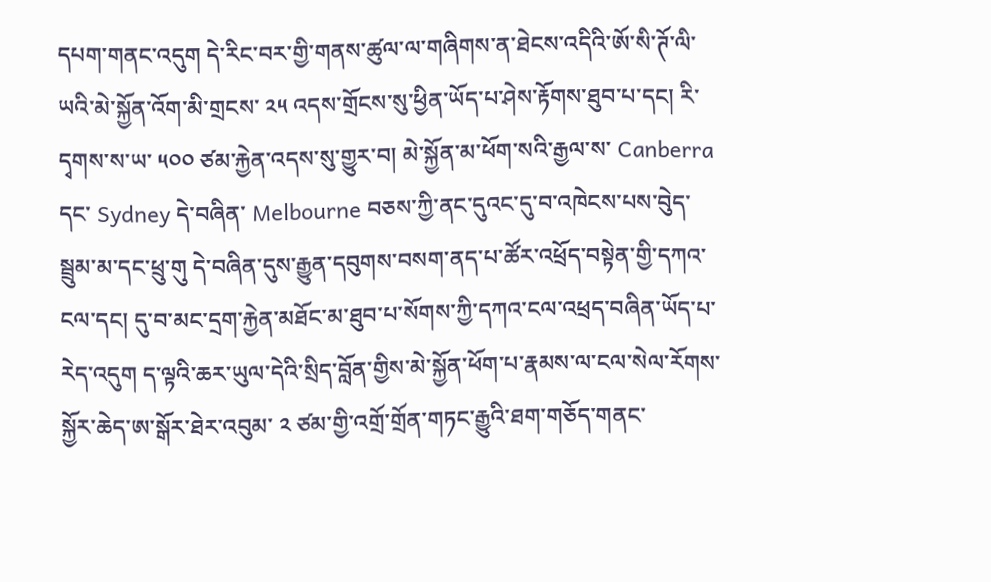དཔག་གནང་འདུག དེ་རིང་བར་གྱི་གནས་ཚུལ་ལ་གཞིགས་ན་ཐེངས་འདིའི་ཨོ་སི་ཊོ་ལི་ཡའི་མེ་སྐྱོན་འོག་མི་གྲངས་ ༢༥ འདས་གྲོངས་སུ་ཕྱིན་ཡོད་པ་ཤེས་རྟོགས་ཐུབ་པ་དང། རི་དྭགས་ས་ཡ་ ༥༠༠ ཙམ་རྐྱེན་འདས་སུ་གྱུར་བ། མེ་སྐྱོན་མ་ཕོག་སའི་རྒྱལ་ས་ Canberra དང་ Sydney དེ་བཞིན་ Melbourne བཅས་ཀྱི་ནང་དུའང་དུ་བ་འཁེངས་པས་བེུད་སྦྲུམ་མ་དང་ཕྲུ་གུ དེ་བཞིན་དུས་རྒྱུན་དབུགས་བསག་ནད་པ་ཚོར་འཕྲོད་བསྟེན་གྱི་དཀའ་ངལ་དང། དུ་བ་མང་དྲག་རྐྱེན་མཐོང་མ་ཐུབ་པ་སོགས་ཀྱི་དཀའ་ངལ་འཕྲད་བཞིན་ཡོད་པ་རེད་འདུག ད་ལྟའི་ཆར་ཡུལ་དེའི་སྲིད་བློན་གྱིས་མེ་སྐྱོན་ཕོག་པ་རྣམས་ལ་ངལ་སེལ་རོགས་སྐྱོར་ཆེད་ཨ་སྒོར་ཐེར་འབུམ་ ༢ ཙམ་གྱི་འགྲོ་གྲོན་གཏང་རྒྱུའི་ཐག་གཅོད་གནང་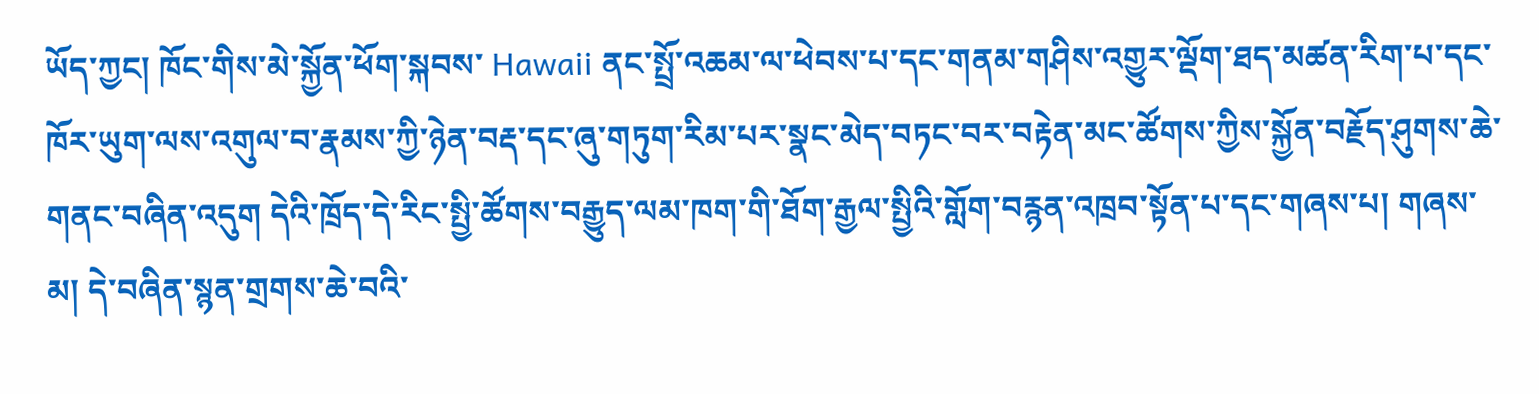ཡོད་ཀྱང། ཁོང་གིས་མེ་སྐྱོན་ཕོག་སྐབས་ Hawaii ནང་སྤྲོ་འཆམ་ལ་ཕེབས་པ་དང་གནམ་གཤིས་འགྱུར་ལྡོག་ཐད་མཚན་རིག་པ་དང་ཁོར་ཡུག་ལས་འགུལ་བ་རྣམས་ཀྱི་ཉེན་བརྡ་དང་ཞུ་གཏུག་རིམ་པར་སྣང་མེད་བཏང་བར་བརྟེན་མང་ཚོགས་ཀྱིས་སྐྱོན་བརྗོད་ཤུགས་ཆེ་གནང་བཞིན་འདུག དེའི་ཁྲོད་དེ་རིང་སྤྱི་ཚོགས་བརྒྱུད་ལམ་ཁག་གི་ཐོག་རྒྱལ་སྤྱིའི་གློག་བརྙན་འཁྲབ་སྟོན་པ་དང་གཞས་པ། གཞས་མ། དེ་བཞིན་སྙན་གྲགས་ཆེ་བའི་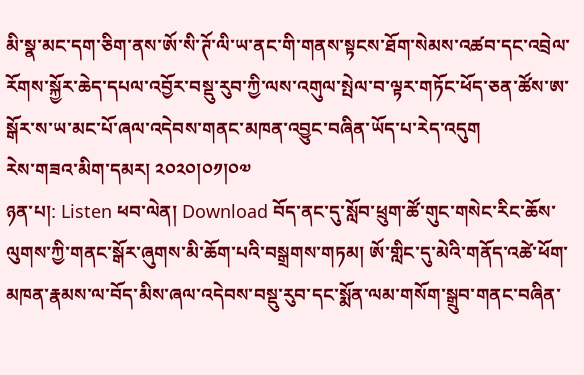མི་སྣ་མང་དག་ཅིག་ནས་ཨོ་སི་ཊོ་ལི་ཡ་ནང་གི་གནས་སྟངས་ཐོག་སེམས་འཚབ་དང་འབྲེལ་རོགས་སྐྱོར་ཆེད་དཔལ་འབྱོར་བསྡུ་རུབ་ཀྱི་ལས་འགུལ་སྤེལ་བ་ལྟར་གཏོང་ཕོད་ཅན་ཚོས་ཨ་སྒོར་ས་ཡ་མང་པོ་ཞལ་འདེབས་གནང་མཁན་འབྱུང་བཞིན་ཡོད་པ་རེད་འདུག
རེས་གཟའ་མིག་དམར། ༢༠༢༠།༠༡།༠༧
ཉན་པ།: Listen ཕབ་ལེན། Download བོད་ནང་དུ་སློབ་ཕྲུག་ཚོ་གུང་གསེང་རིང་ཆོས་ལུགས་ཀྱི་གནང་སྒོར་ཞུགས་མི་ཆོག་པའི་བསྒྲགས་གཏམ། ཨོ་གླིང་དུ་མེའི་གནོད་འཚེ་ཕོག་མཁན་རྣམས་ལ་བོད་མིས་ཞལ་འདེབས་བསྡུ་རུབ་དང་སྨོན་ལམ་གསོག་སྒྲུབ་གནང་བཞིན་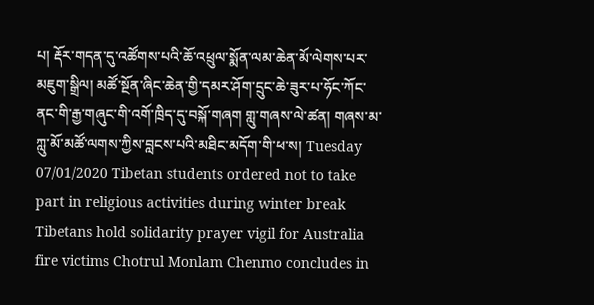པ། རྡོར་གདན་དུ་འཚོགས་པའི་ཆོ་འཕྲུལ་སྨོན་ལམ་ཆེན་མོ་ལེགས་པར་མཇུག་སྒྲིལ། མཚོ་སྔོན་ཞིང་ཆེན་གྱི་དམར་ཤོག་དྲུང་ཆེ་ཟུར་པ་ཧོང་ཀོང་ནང་གི་རྒྱ་གཞུང་གི་འགོ་ཁྲིད་དུ་བསྐོ་གཞག གླུ་གཞས་ལེ་ཚན། གཞས་མ་ཀླུ་མོ་མཚོ་ལགས་ཀྱིས་བླངས་པའི་མཐིང་མདོག་གི་ཕ་ས། Tuesday 07/01/2020 Tibetan students ordered not to take part in religious activities during winter break Tibetans hold solidarity prayer vigil for Australia fire victims Chotrul Monlam Chenmo concludes in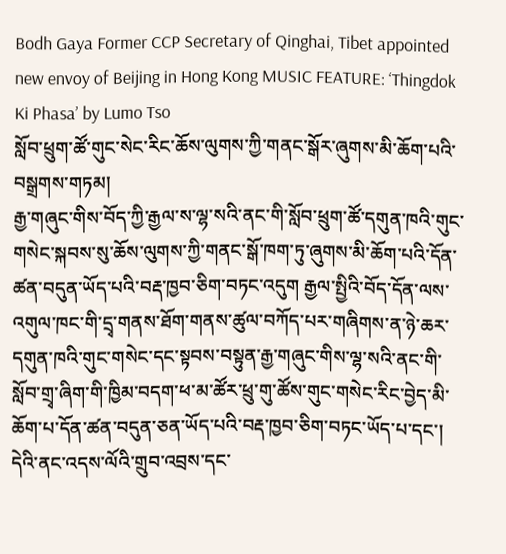Bodh Gaya Former CCP Secretary of Qinghai, Tibet appointed new envoy of Beijing in Hong Kong MUSIC FEATURE: ‘Thingdok Ki Phasa’ by Lumo Tso
སློབ་ཕྲུག་ཚོ་གུང་སེང་རིང་ཆོས་ལུགས་ཀྱི་གནང་སྒོར་ཞུགས་མི་ཆོག་པའི་བསྒྲགས་གཏམ།
རྒྱ་གཞུང་གིས་བོད་ཀྱི་རྒྱལ་ས་ལྷ་སའི་ནང་གི་སློབ་ཕྲུག་ཚོ་དགུན་ཁའི་གུང་གསེང་སྐབས་སུ་ཆོས་ལུགས་ཀྱི་གནང་སྒོ་ཁག་ཏུ་ཞུགས་མི་ཆོག་པའི་དོན་ཚན་བདུན་ཡོད་པའི་བརྡ་ཁྱབ་ཅིག་བཏང་འདུག རྒྱལ་སྤྱིའི་བོད་དོན་ལས་འགུལ་ཁང་གི་དྲྭ་གནས་ཐོག་གནས་ཚུལ་བཀོད་པར་གཞིགས་ན་ཉེ་ཆར་དགུན་ཁའི་གུང་གསེང་དང་སྟབས་བསྟུན་རྒྱ་གཞུང་གིས་ལྷ་སའི་ནང་གི་སློབ་གྲྭ་ཞིག་གི་ཁྱིམ་བདག་ཕ་མ་ཚོར་ཕྲུ་གུ་ཚོས་གུང་གསེང་རིང་བྱེད་མི་ཆོག་པ་དོན་ཚན་བདུན་ཅན་ཡོད་པའི་བརྡ་ཁྱབ་ཅིག་བཏང་ཡོད་པ་དང་། དེའི་ནང་འདས་ལོའི་གྲུབ་འབྲས་དང་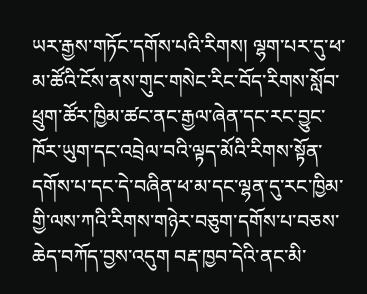ཡར་རྒྱས་གཏོང་དགོས་པའི་རིགས། ལྷག་པར་དུ་ཕ་མ་ཚོའི་ངོས་ནས་གུང་གསེང་རིང་བོད་རིགས་སློབ་ཕྲུག་ཚོར་ཁྱིམ་ཚང་ནང་རྒྱལ་ཞེན་དང་རང་བྱུང་ཁོར་ཡུག་དང་འབྲེལ་བའི་ལྟད་མོའི་རིགས་སྟོན་དགོས་པ་དང་དེ་བཞིན་ཕ་མ་དང་ལྷན་དུ་རང་ཁྱིམ་གྱི་ལས་ཀའི་རིགས་གཉེར་བཅུག་དགོས་པ་བཅས་ཆེད་བཀོད་བྱས་འདུག བརྡ་ཁྱབ་དེའི་ནང་མི་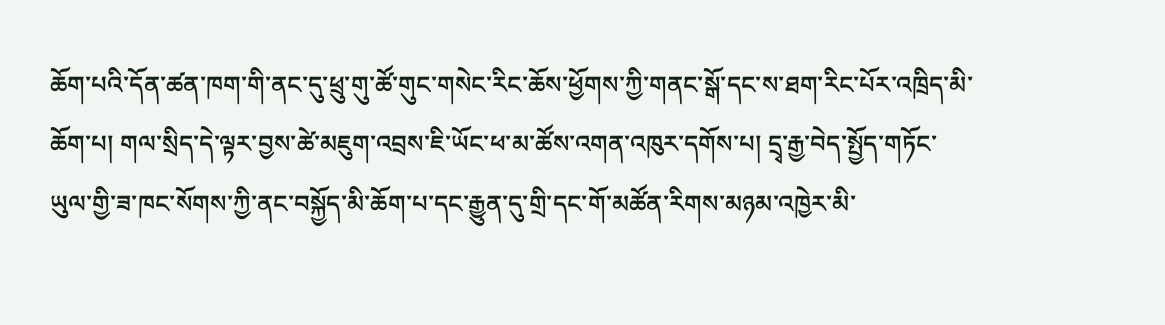ཆོག་པའི་དོན་ཚན་ཁག་གི་ནང་དུ་ཕྲུ་གུ་ཚོ་གུང་གསེང་རིང་ཆོས་ཕྱོགས་ཀྱི་གནང་སྒོ་དང་ས་ཐག་རིང་པོར་འཁྲིད་མི་ཆོག་པ། གལ་སྲིད་དེ་ལྟར་བྱས་ཚེ་མཇུག་འབྲས་ཇི་ཡོང་ཕ་མ་ཚོས་འགན་འཁུར་དགོས་པ། དྲྭ་རྒྱ་བེད་སྤྱོད་གཏོང་ཡུལ་གྱི་ཟ་ཁང་སོགས་ཀྱི་ནང་བསྐྱོད་མི་ཆོག་པ་དང་རྒྱུན་དུ་གྲི་དང་གོ་མཚོན་རིགས་མཉམ་འཁྱེར་མི་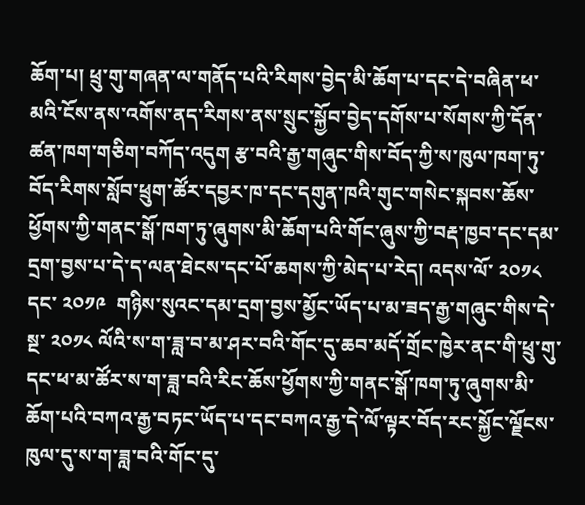ཆོག་པ། ཕྲུ་གུ་གཞན་ལ་གནོད་པའི་རིགས་བྱེད་མི་ཆོག་པ་དང་དེ་བཞིན་ཕ་མའི་ངོས་ནས་འགོས་ནད་རིགས་ནས་སྲུང་སྐྱོབ་བྱེད་དགོས་པ་སོགས་ཀྱི་དོན་ཚན་ཁག་གཅིག་བཀོད་འདུག རྩ་བའི་རྒྱ་གཞུང་གིས་བོད་ཀྱི་ས་ཁུལ་ཁག་ཏུ་བོད་རིགས་སློབ་ཕྲུག་ཚོར་དབྱར་ཁ་དང་དགུན་ཁའི་གུང་གསེང་སྐབས་ཆོས་ཕྱོགས་ཀྱི་གནང་སྒོ་ཁག་ཏུ་ཞུགས་མི་ཆོག་པའི་གོང་ཞུས་ཀྱི་བརྡ་ཁྱབ་དང་དམ་དྲག་བྱས་པ་དེ་ད་ལན་ཐེངས་དང་པོ་ཆགས་ཀྱི་མེད་པ་རེད། འདས་ལོ་ ༢༠༡༨ དང་ ༢༠༡༩  གཉིས་སུའང་དམ་དྲག་བྱས་མྱོང་ཡོད་པ་མ་ཟད་རྒྱ་གཞུང་གིས་དེ་སྔ་ ༢༠༡༨ ལོའི་ས་ག་ཟླ་བ་མ་ཤར་བའི་གོང་དུ་ཆབ་མདོ་གྲོང་ཁྱེར་ནང་གི་ཕྲུ་གུ་དང་ཕ་མ་ཚོར་ས་ག་ཟླ་བའི་རིང་ཆོས་ཕྱོགས་ཀྱི་གནང་སྒོ་ཁག་ཏུ་ཞུགས་མི་ཆོག་པའི་བཀའ་རྒྱ་བཏང་ཡོད་པ་དང་བཀའ་རྒྱ་དེ་ལོ་ལྟར་བོད་རང་སྐྱོང་ལྗོངས་ཁུལ་དུ་ས་ག་ཟླ་བའི་གོང་དུ་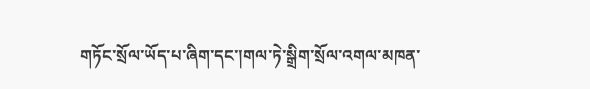གཏོང་སྲོལ་ཡོད་པ་ཞིག་དང་།གལ་ཏེ་སྒྲིག་སྲོལ་འགལ་མཁན་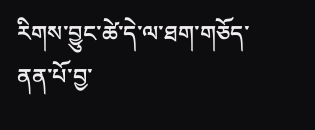རིགས་བྱུང་ཚེ་དེ་ལ་ཐག་གཅོད་ནན་པོ་བྱ་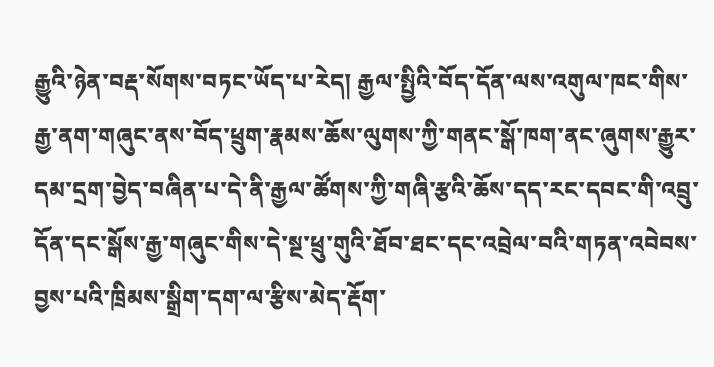རྒྱུའི་ཉེན་བརྡ་སོགས་བཏང་ཡོད་པ་རེད། རྒྱལ་སྤྱིའི་བོད་དོན་ལས་འགུལ་ཁང་གིས་རྒྱ་ནག་གཞུང་ནས་བོད་ཕྲུག་རྣམས་ཆོས་ལུགས་ཀྱི་གནང་སྒོ་ཁག་ནང་ཞུགས་རྒྱུར་དམ་དྲག་བྱེད་བཞིན་པ་དེ་ནི་རྒྱལ་ཚོགས་ཀྱི་གཞི་རྩའི་ཆོས་དད་རང་དབང་གི་འབྲུ་དོན་དང་སྒོས་རྒྱ་གཞུང་གིས་དེ་སྔ་ཕྲུ་གུའི་ཐོབ་ཐང་དང་འབྲེལ་བའི་གཏན་འབེབས་བྱས་པའི་ཁྲིམས་སྒྲིག་དག་ལ་རྩིས་མེད་རྡོག་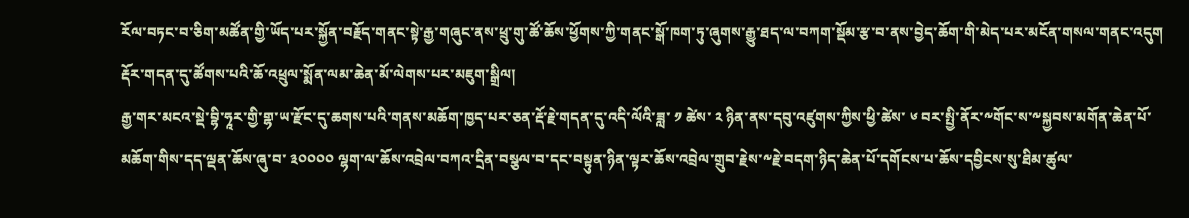རོལ་བཏང་བ་ཅིག་མཚོན་གྱི་ཡོད་པར་སྐྱོན་བརྗོད་གནང་སྟེ་རྒྱ་གཞུང་ནས་ཕྲུ་གུ་ཚོ་ཆོས་ཕྱོགས་ཀྱི་གནང་སྒོ་ཁག་ཏུ་ཞུགས་རྒྱུ་ཐད་ལ་བཀག་སྡོམ་རྩ་བ་ནས་བྱེད་ཆོག་གི་མེད་པར་མངོན་གསལ་གནང་འདུག
རྡོར་གདན་དུ་ཚོགས་པའི་ཆོ་འཕྲུལ་སྨོན་ལམ་ཆེན་མོ་ལེགས་པར་མཇུག་སྒྲིལ།
རྒྱ་གར་མངའ་སྡེ་བྷི་ཧཱར་གྱི་གྷ་ཡ་རྫོང་དུ་ཆགས་པའི་གནས་མཆོག་ཁྱད་པར་ཅན་རྡོ་རྗེ་གདན་དུ་འདི་ལོའི་ཟླ་ ༡ ཚེས་ ༢ ཉིན་ནས་དབུ་འཛུགས་ཀྱིས་ཕྱི་ཚེས་ ༦ བར་སྤྱི་ནོར་༸གོང་ས་༸སྐྱབས་མགོན་ཆེན་པོ་མཆོག་གིས་དད་ལྡན་ཆོས་ཞུ་བ་ ༣༠༠༠༠ ལྷག་ལ་ཆོས་འབྲེལ་བཀའ་དྲིན་བསྩལ་བ་དང་བསྟུན་ཉིན་ལྟར་ཆོས་འབྲེལ་གྲུབ་རྗེས་༸རྗེ་བདག་ཉིད་ཆེན་པོ་དགོངས་པ་ཆོས་དབྱིངས་སུ་ཐིམ་ཚུལ་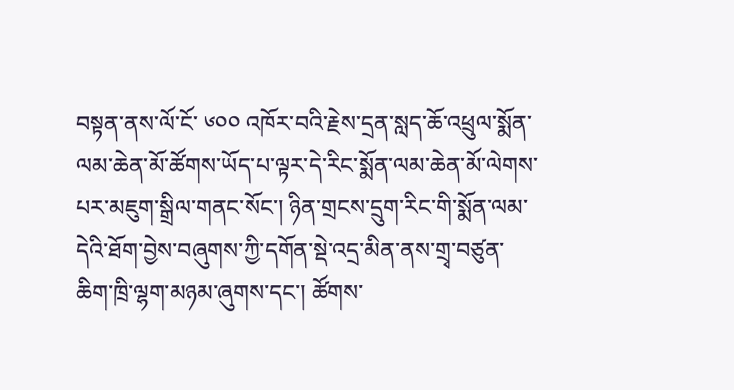བསྟན་ནས་ལོ་ངོ་ ༦༠༠ འཁོར་བའི་རྗེས་དྲན་སླད་ཆོ་འཕྲུལ་སྨོན་ལམ་ཆེན་མོ་ཚོགས་ཡོད་པ་ལྟར་དེ་རིང་སྨོན་ལམ་ཆེན་མོ་ལེགས་པར་མཇུག་སྒྲིལ་གནང་སོང་། ཉིན་གྲངས་དྲུག་རིང་གི་སྨོན་ལམ་དེའི་ཐོག་བྱེས་བཞུགས་ཀྱི་དགོན་སྡེ་འདྲ་མིན་ནས་གྲྭ་བཙུན་ཆིག་ཁྲི་ལྷག་མཉམ་ཞུགས་དང་། ཚོགས་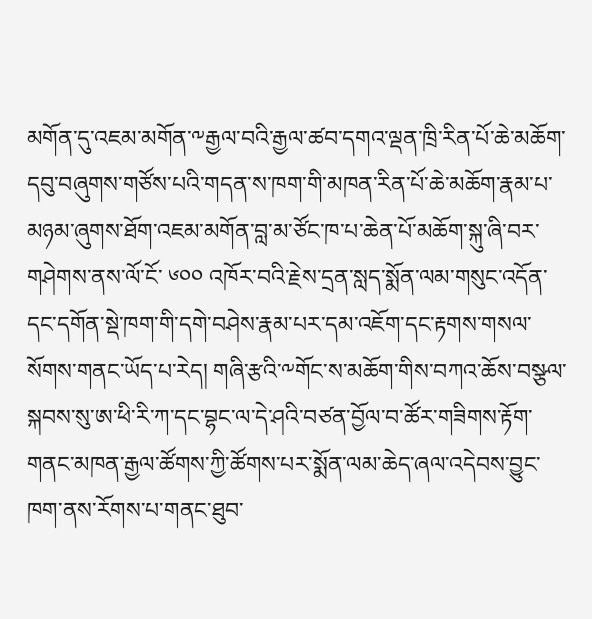མགོན་དུ་འཇམ་མགོན་༸རྒྱལ་བའི་རྒྱལ་ཚབ་དགའ་ལྡན་ཁྲི་རིན་པོ་ཆེ་མཆོག་དབུ་བཞུགས་གཙོས་པའི་གདན་ས་ཁག་གི་མཁན་རིན་པོ་ཆེ་མཆོག་རྣམ་པ་མཉམ་ཞུགས་ཐོག་འཇམ་མགོན་བླ་མ་ཙོང་ཁ་པ་ཆེན་པོ་མཆོག་སྐུ་ཞི་བར་གཤེགས་ནས་ལོ་ངོ་ ༦༠༠ འཁོར་བའི་རྗེས་དྲན་སླད་སྨོན་ལམ་གསུང་འདོན་དང་དགོན་སྡེ་ཁག་གི་དགེ་བཤེས་རྣམ་པར་དམ་འཇོག་དང་རྟགས་གསལ་སོགས་གནང་ཡོད་པ་རེད། གཞི་རྩའི་༸གོང་ས་མཆོག་གིས་བཀའ་ཆོས་བསྩལ་སྐབས་སུ་ཨ་ཕི་རི་ཀ་དང་བྷང་ལ་དེ་ཤའི་བཙན་བྱོལ་བ་ཚོར་གཟིགས་རྟོག་གནང་མཁན་རྒྱལ་ཚོགས་ཀྱི་ཚོགས་པར་སྨོན་ལམ་ཆེད་ཞལ་འདེབས་བྱུང་ཁག་ནས་རོགས་པ་གནང་ཐུབ་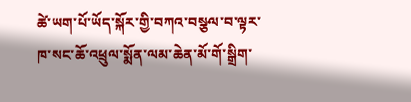ཚེ་ཡག་པོ་ཡོད་སྐོར་གྱི་བཀའ་བསྩལ་བ་ལྟར་ཁ་སང་ཆོ་འཕྲུལ་སྨོན་ལམ་ཆེན་མོ་གོ་སྒྲིག་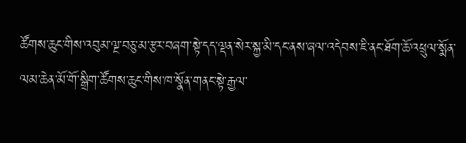ཚོགས་ཆུང་གིས་འབུམ་ལྔ་བཅུ་མ་རྩར་བཞག་སྟེ་དད་ལྡན་སེར་སྐྱ་མི་དང་ནས་ཞལ་འདེབས་ཇི་ནང་ཐོག་ཆོ་འཕྲུལ་སྨོན་ལམ་ཆེན་མོ་གོ་སྒྲིག་ཚོགས་ཆུང་གིས་ཁ་སྣོན་གནང་སྟེ་རྒྱལ་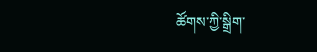ཚོགས་ཀྱི་སྒྲིག་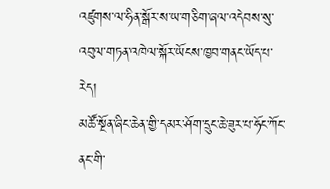འཛུགས་ལ་ཧིན་སྒོར་ས་ཡ་གཅིག་ཞལ་འདེབས་སུ་འབུལ་གཏན་འཁེལ་སྐོར་ཡོངས་ཁྱབ་གནང་ཡོད་པ་རེད།
མཚོ་སྔོན་ཞིང་ཆེན་གྱི་དམར་ཤོག་དྲུང་ཆེ་ཟུར་པ་ཧོང་ཀོང་ནང་གི་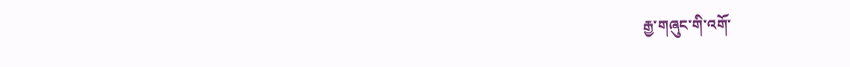རྒྱ་གཞུང་གི་འགོ་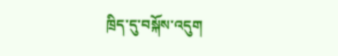ཁྲིད་དུ་བསྐོས་འདུག